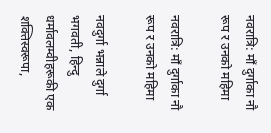नवरात्रि: माँ दुर्गाका नौ रूप र उनको महिमा

नवरात्रि: माँ दुर्गाका नौ रूप र उनको महिमा

नवदुर्गा भन्नाले दुर्गा भगवती, हिन्दु धर्मावलम्वीहरूकी एक शक्तिस्वरूपा,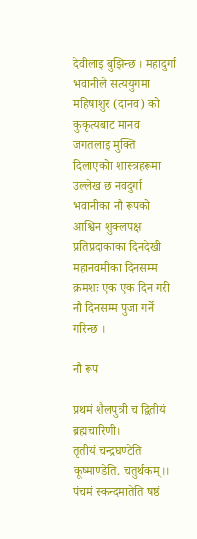देवीलाइ बुझिन्छ । महादुर्गा भवानीले सत्ययुगमा महिषाशुर (दानव) को कुकृत्यबाट मानव जगतलाइ मुक्ति दिलाएकोा शास्त्रहरूमा उल्लेख छ नवदुर्गा भवानीका नौ रूपको आश्विन शुक्लपक्ष प्रतिप्रदाकाका दिनदेखी महानवमीका दिनसम्म क्रमशः एक एक दिन गरी नौ दिनसम्म पुजा गर्ने गरिन्छ ।

नौ रूप

प्रथमं शैलपुत्री च द्वितीयं ब्रह्मचारिणी।
तृतीयं चन्द्रघण्टेति कूष्माण्डेति. चतुर्थकम्।।
पंचमं स्कन्दमातेति षष्ठं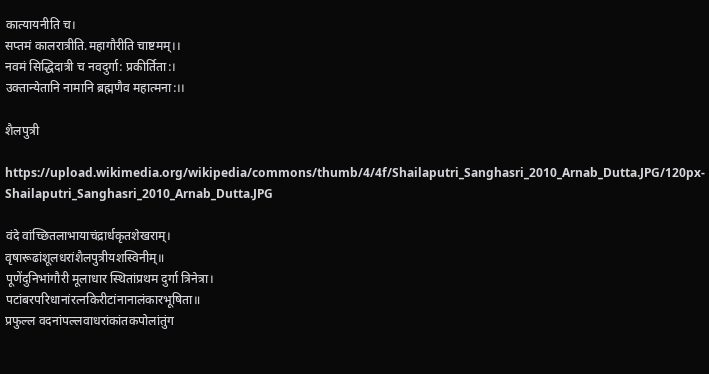कात्यायनीति च।
सप्तमं कालरात्रीति.महागौरीति चाष्टमम्।।
नवमं सिद्धिदात्री च नवदुर्गा: प्रकीर्तिता:।
उक्तान्येतानि नामानि ब्रह्मणैव महात्मना:।।

शैलपुत्री

https://upload.wikimedia.org/wikipedia/commons/thumb/4/4f/Shailaputri_Sanghasri_2010_Arnab_Dutta.JPG/120px-Shailaputri_Sanghasri_2010_Arnab_Dutta.JPG

वंदे वांच्छितलाभायाचंद्रार्धकृतशेखराम्।
वृषारूढांशूलधरांशैलपुत्रीयशस्विनीम्॥
पूणेंदुनिभांगौरी मूलाधार स्थितांप्रथम दुर्गा त्रिनेत्रा।
पटांबरपरिधानांरत्नकिरीटांनानालंकारभूषिता॥
प्रफुल्ल वदनांपल्लवाधरांकांतकपोलांतुंग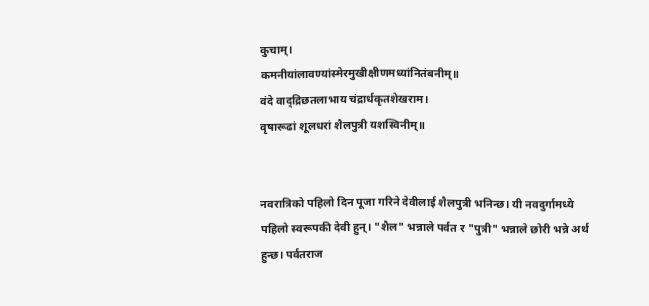कुचाम्।
कमनीयांलावण्यांस्मेरमुखीक्षीणमध्यांनितंबनीम्॥
वंदे वाद्द्रिछतलाभाय चंद्रार्धकृतशेखराम।
वृषारूढां शूलधरां शैलपुत्री यशस्विनीम्‌॥


नवरात्रिको पहिलो दिन पूजा गरिने देवीलाई शैलपुत्री भनिन्छ। यी नवदुर्गामध्ये पहिलो स्वरूपकी देवी हुन्। "शैल" भन्नाले पर्वत र "पुत्री" भन्नाले छोरी भन्ने अर्थ हुन्छ। पर्वतराज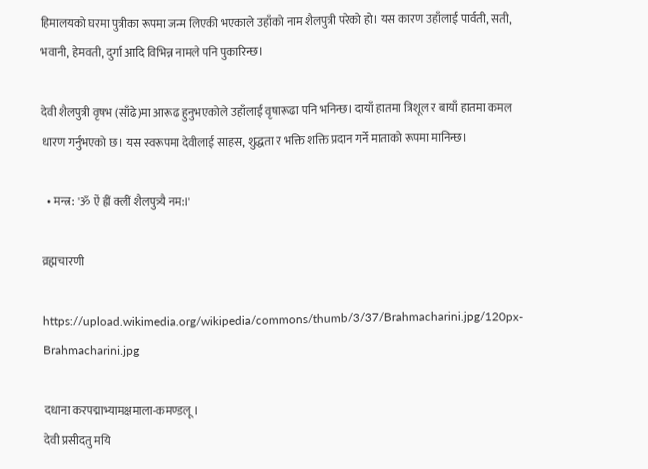हिमालयको घरमा पुत्रीका रूपमा जन्म लिएकी भएकाले उहाँको नाम शैलपुत्री परेको हो। यस कारण उहाँलाई पार्वती, सती, भवानी, हेमवती, दुर्गा आदि विभिन्न नामले पनि पुकारिन्छ।

देवी शैलपुत्री वृषभ (साँढे)मा आरूढ हुनुभएकोले उहाँलाई वृषारूढा पनि भनिन्छ। दायाँ हातमा त्रिशूल र बायाँ हातमा कमल धारण गर्नुभएको छ। यस स्वरूपमा देवीलाई साहस, शुद्धता र भक्ति शक्ति प्रदान गर्ने माताको रूपमा मानिन्छ।

  • मन्त्र: 'ॐ ऐं ह्रीं क्लीं शैलपुत्र्यै नम:।'

व्रह्मचारणी

https://upload.wikimedia.org/wikipedia/commons/thumb/3/37/Brahmacharini.jpg/120px-Brahmacharini.jpg

दधाना करपद्माभ्यामक्षमाला-कमण्डलू ।
देवी प्रसीदतु मयि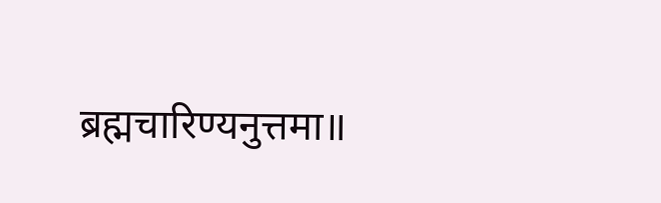ब्रह्मचारिण्यनुत्तमा॥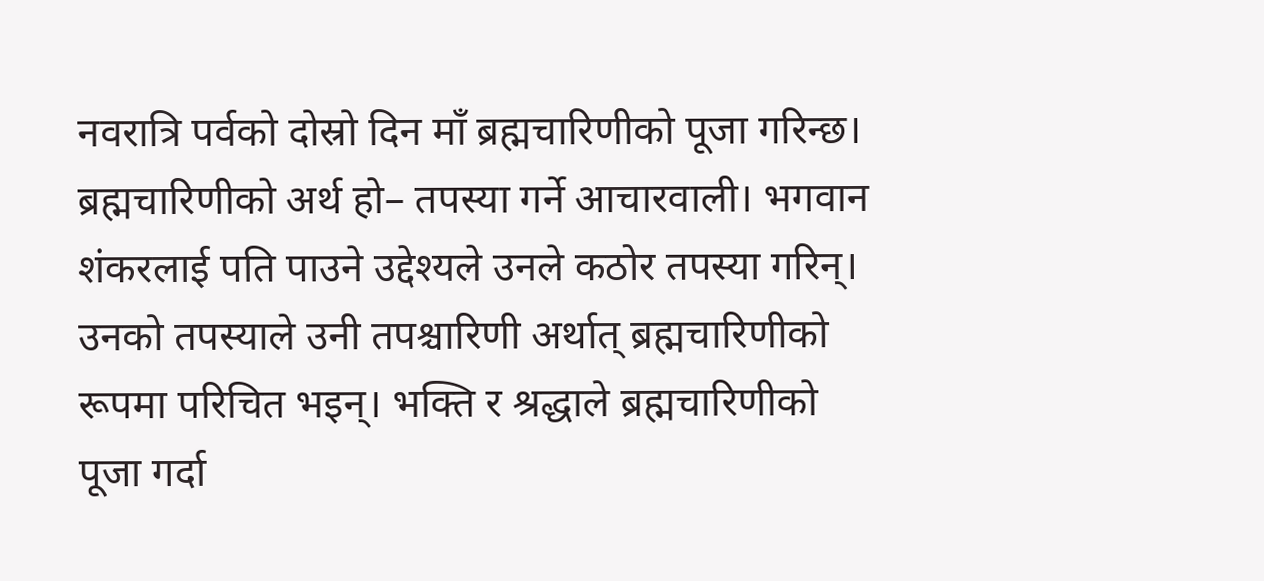नवरात्रि पर्वको दोस्रो दिन माँ ब्रह्मचारिणीको पूजा गरिन्छ। ब्रह्मचारिणीको अर्थ हो– तपस्या गर्ने आचारवाली। भगवान शंकरलाई पति पाउने उद्देश्यले उनले कठोर तपस्या गरिन्। उनको तपस्याले उनी तपश्चारिणी अर्थात् ब्रह्मचारिणीको रूपमा परिचित भइन्। भक्ति र श्रद्धाले ब्रह्मचारिणीको पूजा गर्दा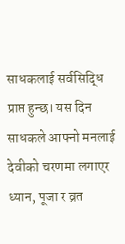साधकलाई सर्वसिद्धि प्राप्त हुन्छ। यस दिन साधकले आफ्नो मनलाई देवीको चरणमा लगाएर ध्यान, पूजा र व्रत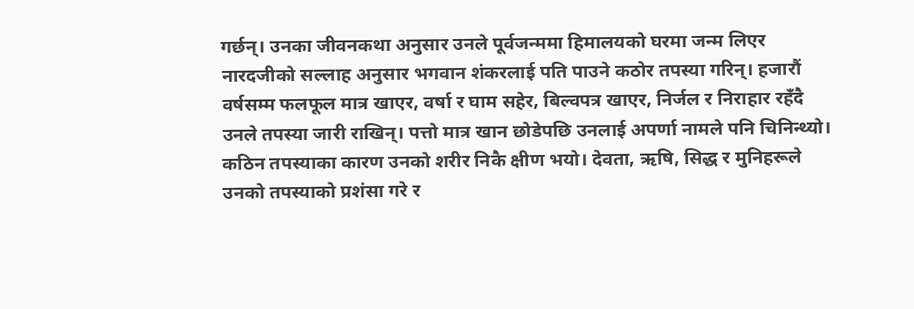गर्छन्। उनका जीवनकथा अनुसार उनले पूर्वजन्ममा हिमालयको घरमा जन्म लिएर नारदजीको सल्लाह अनुसार भगवान शंकरलाई पति पाउने कठोर तपस्या गरिन्। हजारौं वर्षसम्म फलफूल मात्र खाएर, वर्षा र घाम सहेर, बिल्वपत्र खाएर, निर्जल र निराहार रहँदै उनले तपस्या जारी राखिन्। पत्तो मात्र खान छोडेपछि उनलाई अपर्णा नामले पनि चिनिन्थ्यो। कठिन तपस्याका कारण उनको शरीर निकै क्षीण भयो। देवता, ऋषि, सिद्ध र मुनिहरूले उनको तपस्याको प्रशंसा गरे र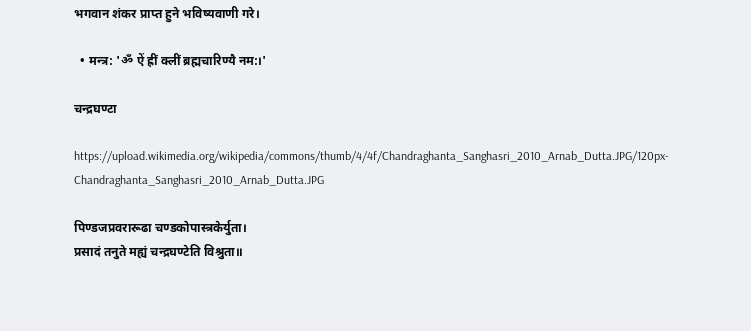भगवान शंकर प्राप्त हुने भविष्यवाणी गरे।

  • मन्त्र: 'ॐ ऐं ह्रीं क्लीं ब्रह्मचारिण्यै नम:।'

चन्द्रघण्टा

https://upload.wikimedia.org/wikipedia/commons/thumb/4/4f/Chandraghanta_Sanghasri_2010_Arnab_Dutta.JPG/120px-Chandraghanta_Sanghasri_2010_Arnab_Dutta.JPG

पिण्डजप्रवरारूढा चण्डकोपास्त्रकेर्युता।
प्रसादं तनुते मह्यं चन्द्रघण्टेति विश्रुता॥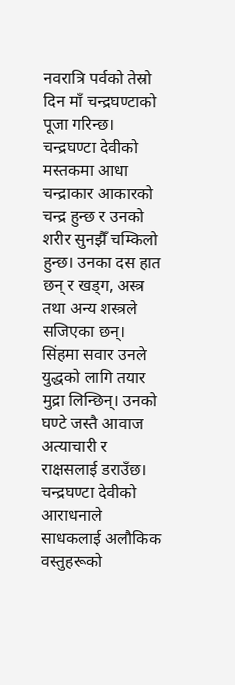नवरात्रि पर्वको तेस्रो दिन माँ चन्द्रघण्टाको पूजा गरिन्छ। चन्द्रघण्टा देवीको मस्तकमा आधा चन्द्राकार आकारको चन्द्र हुन्छ र उनको शरीर सुनझैँ चम्किलो हुन्छ। उनका दस हात छन् र खड्ग, अस्त्र तथा अन्य शस्त्रले सजिएका छन्। सिंहमा सवार उनले युद्धको लागि तयार मुद्रा लिन्छिन्। उनको घण्टे जस्तै आवाज अत्याचारी र राक्षसलाई डराउँछ। चन्द्रघण्टा देवीको आराधनाले साधकलाई अलौकिक वस्तुहरूको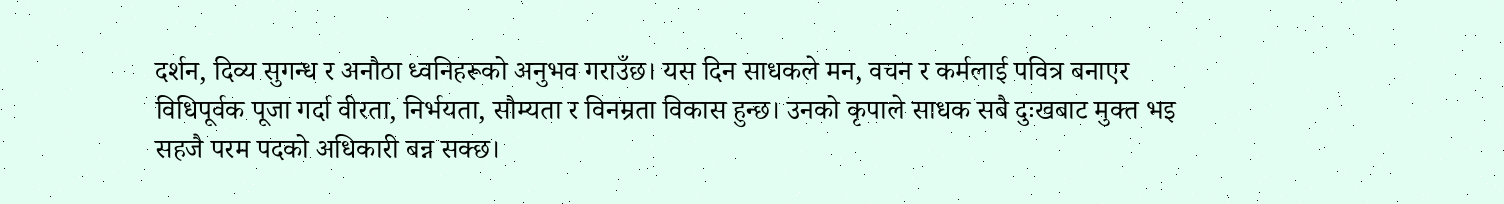दर्शन, दिव्य सुगन्ध र अनौठा ध्वनिहरूको अनुभव गराउँछ। यस दिन साधकले मन, वचन र कर्मलाई पवित्र बनाएर विधिपूर्वक पूजा गर्दा वीरता, निर्भयता, सौम्यता र विनम्रता विकास हुन्छ। उनको कृपाले साधक सबै दुःखबाट मुक्त भइ सहजै परम पदको अधिकारी बन्न सक्छ।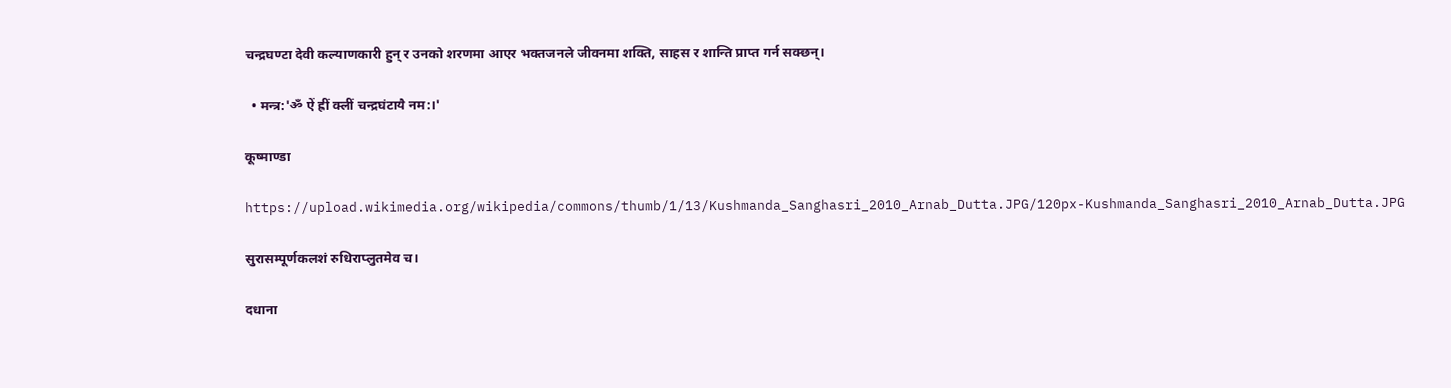चन्द्रघण्टा देवी कल्याणकारी हुन् र उनको शरणमा आएर भक्तजनले जीवनमा शक्ति, साहस र शान्ति प्राप्त गर्न सक्छन्।

  • मन्त्र:'ॐ ऐं ह्रीं क्लीं चन्द्रघंटायै नम:।'

कूष्माण्डा

https://upload.wikimedia.org/wikipedia/commons/thumb/1/13/Kushmanda_Sanghasri_2010_Arnab_Dutta.JPG/120px-Kushmanda_Sanghasri_2010_Arnab_Dutta.JPG

सुरासम्पूर्णकलशं रुधिराप्लुतमेव च।

दधाना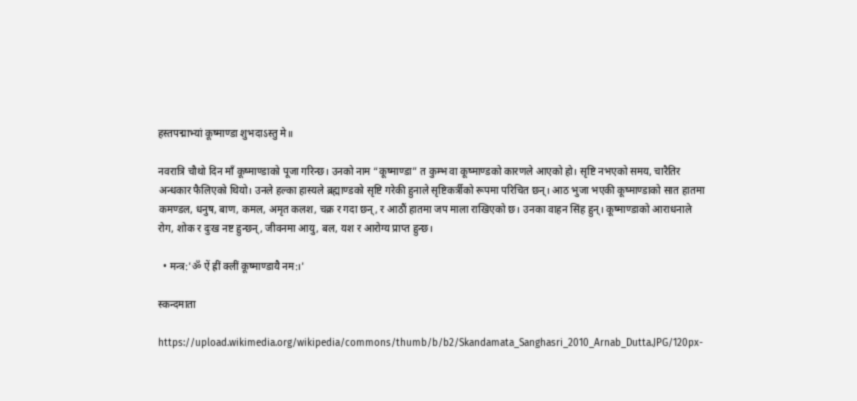हस्तपद्माभ्यां कूष्माण्डा शुभदाऽस्तु मे॥

नवरात्रि चौथो दिन माँ कूष्माण्डाको पूजा गरिन्छ। उनको नाम “कूष्माण्डा” त कुम्भ वा कूष्माण्डको कारणले आएको हो। सृष्टि नभएको समय, चारैतिर अन्धकार फैलिएको थियो। उनले हल्का हास्यले ब्रह्माण्डको सृष्टि गरेकी हुनाले सृष्टिकर्त्रीको रूपमा परिचित छन्। आठ भुजा भएकी कूष्माण्डाको सात हातमा कमण्डल, धनुष, बाण, कमल, अमृत कलश, चक्र र गदा छन्, र आठौं हातमा जप माला राखिएको छ। उनका वाहन सिंह हुन्। कूष्माण्डाको आराधनाले रोग, शोक र दुःख नष्ट हुन्छन्, जीवनमा आयु, बल, यश र आरोग्य प्राप्त हुन्छ।

  • मन्त्र:'ॐ ऐं ह्रीं क्लीं कूष्माण्डायै नम:।'

स्कन्दमाता

https://upload.wikimedia.org/wikipedia/commons/thumb/b/b2/Skandamata_Sanghasri_2010_Arnab_Dutta.JPG/120px-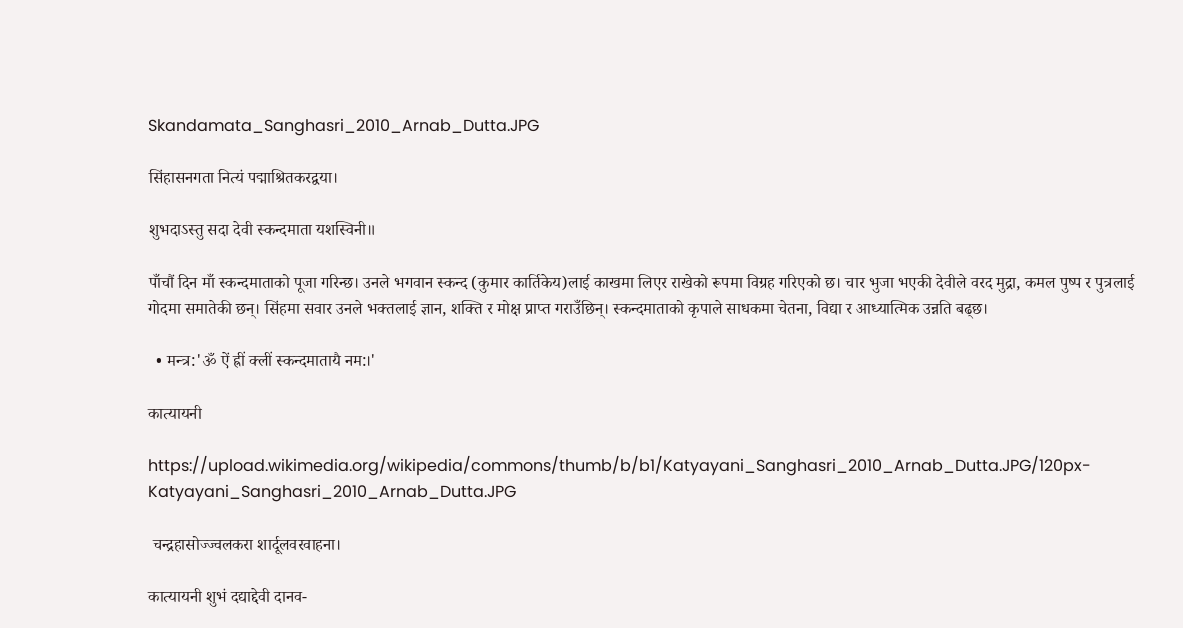Skandamata_Sanghasri_2010_Arnab_Dutta.JPG

सिंहासनगता नित्यं पद्माश्रितकरद्वया।

शुभदाऽस्तु सदा देवी स्कन्दमाता यशस्विनी॥

पाँचौं दिन माँ स्कन्दमाताको पूजा गरिन्छ। उनले भगवान स्कन्द (कुमार कार्तिकेय)लाई काखमा लिएर राखेको रूपमा विग्रह गरिएको छ। चार भुजा भएकी देवीले वरद मुद्रा, कमल पुष्प र पुत्रलाई गोदमा समातेकी छन्। सिंहमा सवार उनले भक्तलाई ज्ञान, शक्ति र मोक्ष प्राप्त गराउँछिन्। स्कन्दमाताको कृपाले साधकमा चेतना, विद्या र आध्यात्मिक उन्नति बढ्छ।

  • मन्त्र:'ॐ ऐं ह्रीं क्लीं स्कन्दमातायै नम:।'

कात्यायनी

https://upload.wikimedia.org/wikipedia/commons/thumb/b/b1/Katyayani_Sanghasri_2010_Arnab_Dutta.JPG/120px-Katyayani_Sanghasri_2010_Arnab_Dutta.JPG

 चन्द्रहासोज्ज्वलकरा शार्दूलवरवाहना।

कात्यायनी शुभं दद्याद्देवी दानव-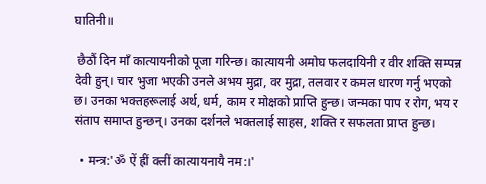घातिनी॥

 छैठौं दिन माँ कात्यायनीको पूजा गरिन्छ। कात्यायनी अमोघ फलदायिनी र वीर शक्ति सम्पन्न देवी हुन्। चार भुजा भएकी उनले अभय मुद्रा, वर मुद्रा, तलवार र कमल धारण गर्नु भएको छ। उनका भक्तहरूलाई अर्थ, धर्म, काम र मोक्षको प्राप्ति हुन्छ। जन्मका पाप र रोग, भय र संताप समाप्त हुन्छन्। उनका दर्शनले भक्तलाई साहस, शक्ति र सफलता प्राप्त हुन्छ।

  • मन्त्र:'ॐ ऐं ह्रीं क्लीं कात्यायनायै नम:।'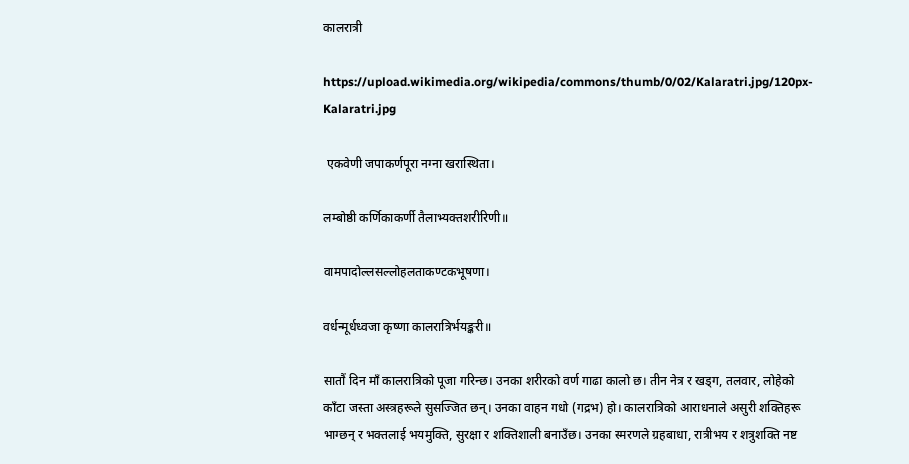कालरात्री

https://upload.wikimedia.org/wikipedia/commons/thumb/0/02/Kalaratri.jpg/120px-Kalaratri.jpg

 एकवेणी जपाकर्णपूरा नग्ना खरास्थिता।

लम्बोष्ठी कर्णिकाकर्णी तैलाभ्यक्तशरीरिणी॥

वामपादोल्लसल्लोहलताकण्टकभूषणा।

वर्धन्मूर्धध्वजा कृष्णा कालरात्रिर्भयङ्करी॥

सातौं दिन माँ कालरात्रिको पूजा गरिन्छ। उनका शरीरको वर्ण गाढा कालो छ। तीन नेत्र र खड्ग, तलवार, लोहेको काँटा जस्ता अस्त्रहरूले सुसज्जित छन्। उनका वाहन गधो (गद्रभ) हो। कालरात्रिको आराधनाले असुरी शक्तिहरू भाग्छन् र भक्तलाई भयमुक्ति, सुरक्षा र शक्तिशाली बनाउँछ। उनका स्मरणले ग्रहबाधा, रात्रीभय र शत्रुशक्ति नष्ट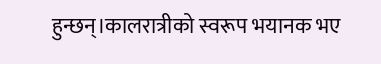हुन्छन्।कालरात्रीको स्वरूप भयानक भए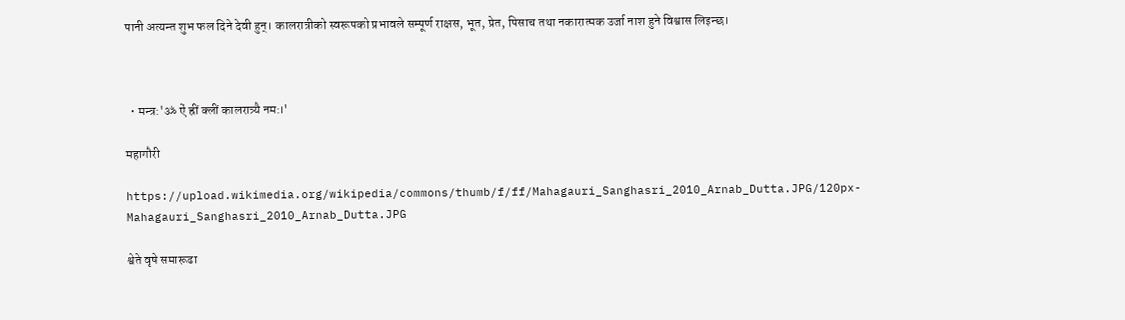पानी अत्यन्त शुभ फल दिने देवी हुन्। कालरात्रीको स्वरूपको प्रभावले सम्पूर्ण राक्षस, भूत, प्रेत, पिसाच तथा नकारात्मक उर्जा नाश हुने विश्वास लिइन्छ।



  • मन्त्र:'ॐ ऐं ह्रीं क्लीं कालरात्र्यै नम:।'

महागौरी

https://upload.wikimedia.org/wikipedia/commons/thumb/f/ff/Mahagauri_Sanghasri_2010_Arnab_Dutta.JPG/120px-Mahagauri_Sanghasri_2010_Arnab_Dutta.JPG

श्वेते वृषे समारूढा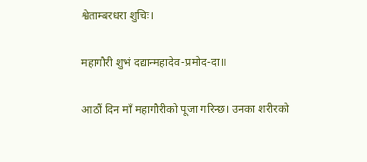श्वेताम्बरधरा शुचिः।

महागौरी शुभं दद्यान्महादेव-प्रमोद-दा॥

आठौं दिन माँ महागौरीको पूजा गरिन्छ। उनका शरीरको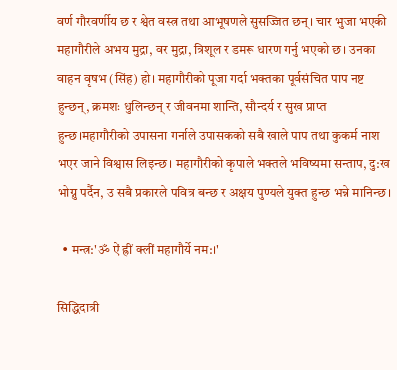वर्ण गौरवर्णीय छ र श्वेत वस्त्र तथा आभूषणले सुसज्जित छन्। चार भुजा भएकी महागौरीले अभय मुद्रा, वर मुद्रा, त्रिशूल र डमरू धारण गर्नु भएको छ। उनका वाहन वृषभ (सिंह) हो। महागौरीको पूजा गर्दा भक्तका पूर्वसंचित पाप नष्ट हुन्छन्, क्रमशः धुलिन्छन् र जीवनमा शान्ति, सौन्दर्य र सुख प्राप्त हुन्छ।महागौरीको उपासना गर्नाले उपासकको सबै खाले पाप तथा कुकर्म नाश भएर जाने विश्वास लिइन्छ। महागौरीको कृपाले भक्तले भविष्यमा सन्ताप, दु:ख भोग्नु पर्दैन, उ सबै प्रकारले पवित्र बन्छ र अक्षय पुण्यले युक्त हुन्छ भन्ने मानिन्छ।

  • मन्त्र:'ॐ ऐं ह्रीं क्लीं महागौर्ये नम:।'

सिद्धिदात्री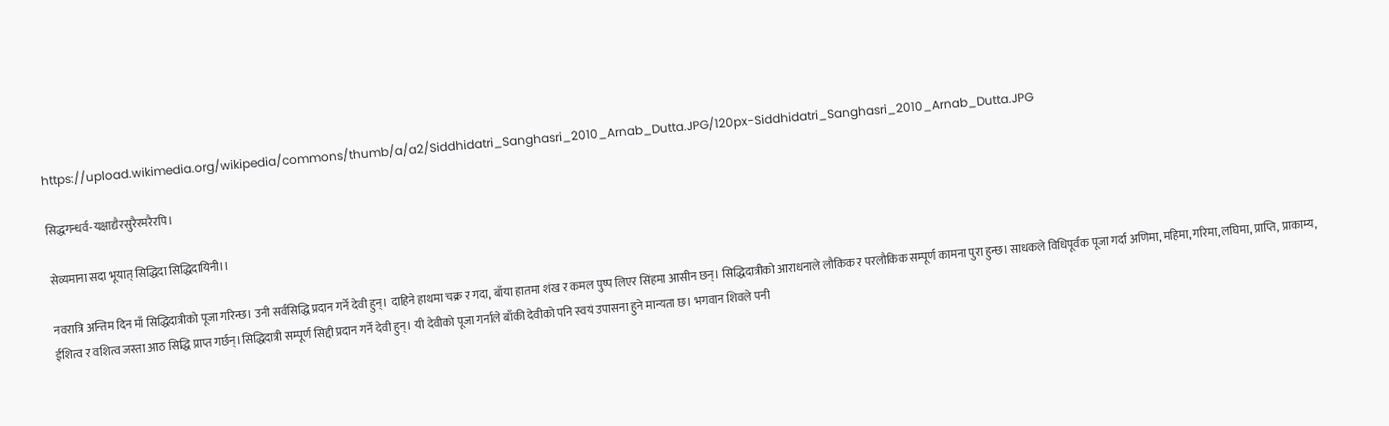https://upload.wikimedia.org/wikipedia/commons/thumb/a/a2/Siddhidatri_Sanghasri_2010_Arnab_Dutta.JPG/120px-Siddhidatri_Sanghasri_2010_Arnab_Dutta.JPG

सिद्धगन्धर्व-यक्षाद्यैरसुरैरमरैरपि।

सेव्यमाना सदा भूयात् सिद्धिदा सिद्धिदायिनी।।

नवरात्रि अन्तिम दिन माँ सिद्धिदात्रीको पूजा गरिन्छ। उनी सर्वसिद्धि प्रदान गर्ने देवी हुन्। दाहिने हाथमा चक्र र गदा, बाँया हातमा शंख र कमल पुष्प लिएर सिंहमा आसीन छन्। सिद्धिदात्रीको आराधनाले लौकिक र परलौकिक सम्पूर्ण कामना पुरा हुन्छ। साधकले विधिपूर्वक पूजा गर्दा अणिमा, महिमा, गरिमा, लघिमा, प्राप्ति, प्राकाम्य, ईशित्व र वशित्व जस्ता आठ सिद्धि प्राप्त गर्छन्।सिद्धिदात्री सम्पूर्ण सिद्दी प्रदान गर्ने देवी हुन्। यी देवीको पूजा गर्नाले बाँकी देवीको पनि स्वयं उपासना हुने मान्यता छ। भगवान शिवले पनी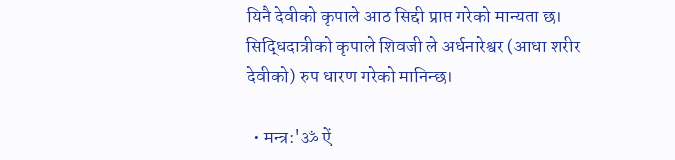यिनै देवीको कृपाले आठ सिद्दी प्राप्त गरेको मान्यता छ। सिद्धिदात्रीको कृपाले शिवजी ले अर्धनारेश्वर (आधा शरीर देवीको) रुप धारण गरेको मानिन्छ।

  • मन्त्र:'ॐ ऐं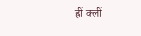ह्रीं क्लीं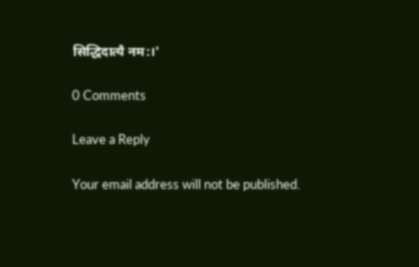सिद्धिदात्यै नम:।'

0 Comments

Leave a Reply

Your email address will not be published.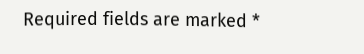Required fields are marked *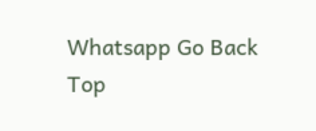Whatsapp Go Back Top